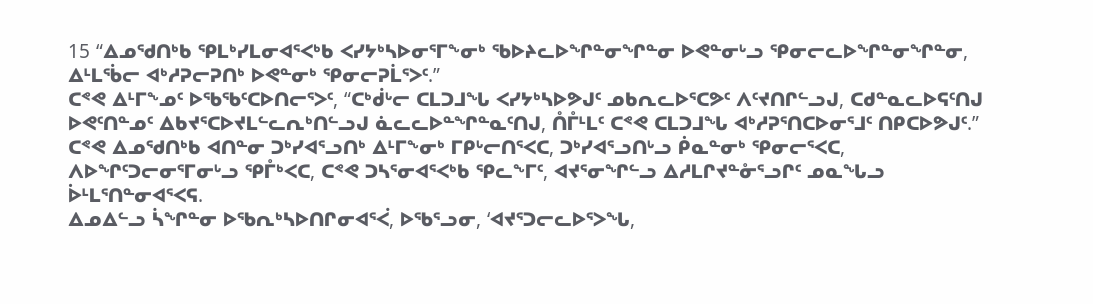15 “ᐃᓄᖁᑎᒃᑲ ᕿᒪᒃᓯᒪᓂᐊᕐᐸᒃᑲ ᐸᓯᔭᒃᓴᐅᓂᕐᒥᖕᓂᒃ ᖃᐅᔨᓚᐅᖏᓐᓂᖏᓐᓂ ᐅᕙᓐᓂᒡᓗ ᕿᓂᓕᓚᐅᖏᓐᓂᖏᓐᓂ, ᐃᒻᒪᖄᓕ ᐊᒃᓱᕈᓕᕈᑎᒃ ᐅᕙᓐᓂᒃ ᕿᓂᓕᕈᒫᕐᐳᑦ.”
ᑕᕝᕙ ᐃᒻᒥᖕᓄᑦ ᐅᖃᖃᑦᑕᐅᑎᓕᕐᐳᑦ, “ᑕᒃᑰᒡᓕ ᑕᒪᑐᒧᖓ ᐸᓯᔭᒃᓴᐅᕗᒍᑦ ᓄᑲᕆᓚᐅᕐᑕᕗᑦ ᐱᑦᔪᑎᒋᓪᓗᒍ, ᑕᑯᓐᓇᓚᐅᕋᑦᑎᒍ ᐅᕙᑦᑎᓐᓄᑦ ᐃᑲᔪᕐᑕᐅᔪᒪᓪᓚᕆᒃᑎᓪᓗᒍ ᓈᓚᓚᐅᓐᖏᓐᓇᑦᑎᒍ, ᑍᒤᒻᒪᑦ ᑕᕝᕙ ᑕᒪᑐᒧᖓ ᐊᒃᓱᕈᕐᑎᑕᐅᓂᕐᒧᑦ ᑎᑭᑕᐅᕗᒍᑦ.”
ᑕᕝᕙ ᐃᓄᖁᑎᒃᑲ ᐊᑎᓐᓂ ᑐᒃᓯᐊᕐᓗᑎᒃ ᐃᒻᒥᖕᓂᒃ ᒥᑭᒡᓕᑎᕐᐸᑕ, ᑐᒃᓯᐊᕐᓗᑎᒡᓗ ᑮᓇᓐᓂᒃ ᕿᓂᓕᕐᐸᑕ, ᐱᐅᖏᑦᑐᓕᓂᕐᒥᓂᒡᓗ ᕿᒤᒃᐸᑕ, ᑕᕝᕙ ᑐᓴᕐᓂᐊᕐᐸᒃᑲ ᕿᓚᖕᒥᑦ, ᐊᔪᕐᓂᖏᓪᓗ ᐃᓱᒪᒋᔪᓐᓁᕐᓗᒋᑦ ᓄᓇᖓᓗ ᐆᒻᒪᕐᑎᓐᓂᐊᕐᐸᕋ.
ᐃᓄᐃᓪᓗ ᓵᖏᓐᓂ ᐅᖃᕆᒃᓴᐅᑎᒋᓂᐊᕐᐹ, ᐅᖃᕐᓗᓂ, ‘ᐊᔪᕐᑐᓕᓚᐅᕐᐳᖓ,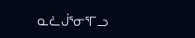ᓇᓛᒎᕐᓂᕐᒥᓗ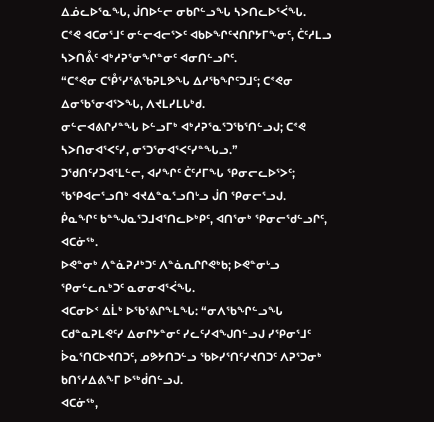ᐃᓅᓚᐅᕐᓇᖓ, ᒎᑎᐅᓪᓕ ᓂᑲᒋᓪᓗᖓ ᓴᐳᑎᓚᐅᕐᐹᖓ.
ᑕᕝᕙ ᐊᑕᓂᕐᒧᑦ ᓂᓪᓕᐊᓕᕐᐳᑦ ᐊᑲᐅᖏᑦᔪᑎᒋᔭᒥᖕᓂᑦ, ᑖᑦᓱᒪᓗ ᓴᐳᑎᕔᑦ ᐊᒃᓱᕈᕐᓂᖏᓐᓂᑦ ᐊᓂᑎᓪᓗᒋᑦ.
“ᑕᕝᕙᓂ ᑕᕾᕐᓯᕐᕕᖃᕈᒪᕗᖓ ᐃᓱᖃᖏᑦᑐᒧᑦ; ᑕᕝᕙᓂ ᐃᓂᖃᕐᓂᐊᕐᐳᖓ, ᐱᔪᒪᓯᒪᒐᒃᑯ.
ᓂᓪᓕᐊᕕᒋᓯᓐᖓ ᐅᓪᓗᒥᒃ ᐊᒃᓱᕈᕐᓇᕐᑐᖃᕐᑎᓪᓗᒍ; ᑕᕝᕙ ᓴᐳᑎᓂᐊᕐᐸᑦᓯ, ᓂᕐᑐᕐᓂᐊᕐᐸᑦᓯᓐᖓᓗ.”
ᑐᖁᑎᑦᓯᑐᐊᕐᒪᓪᓕ, ᐊᓯᖏᑦ ᑖᑦᓱᒥᖓ ᕿᓂᓕᓚᐅᕐᐳᑦ; ᖃᕿᐊᓕᕐᓗᑎᒃ ᐊᔪᐃᓐᓇᕐᓗᑎᒡᓗ ᒎᑎ ᕿᓂᓕᕐᓗᒍ.
ᑮᓇᖏᑦ ᑲᓐᖑᓇᕐᑐᒧᐊᕐᑎᓚᐅᒃᑭᑦ, ᐊᑎᕐᓂᒃ ᕿᓂᓕᖁᓪᓗᒋᑦ, ᐊᑕᓃᖅ.
ᐅᕙᓐᓂᒃ ᐱᓐᓈᕈᓱᒃᑐᑦ ᐱᓐᓈᕆᒋᒋᕙᒃᑲ; ᐅᕙᓐᓂᒡᓗ ᕿᓂᓪᓚᕆᒃᑐᑦ ᓇᓂᓂᐊᕐᐹᖓ.
ᐊᑕᓂᐅᑉ ᐃᒫᒃ ᐅᖃᕐᕕᒋᖕᒪᖓ: “ᓂᐱᖃᖏᓪᓗᖓ ᑕᑯᓐᓇᕈᒪᕙᑦᓯ ᐃᓂᒋᔭᓐᓂᑦ ᓯᓚᑦᓯᐊᖑᑎᓪᓗᒍ ᓯᕿᓂᕐᒧᑦ ᐆᓇᕐᑎᑕᐅᔪᑎᑐᑦ, ᓄᕗᔭᑎᑐᓪᓗ ᖃᐅᓯᕐᑎᑦᓯᔪᑎᑐᑦ ᐱᕈᕐᑐᓂᒃ ᑲᑎᕐᓱᐃᕕᖕᒥ ᐅᖅᑰᑎᓪᓗᒍ.
ᐊᑕᓃᖅ,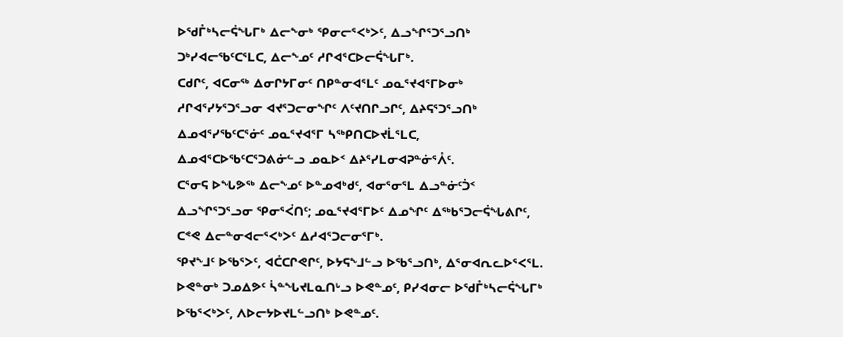ᐅᖁᒤᒃᓴᓕᕌᖓᒥᒃ ᐃᓕᖕᓂᒃ ᕿᓂᓕᕐᐸᒃᐳᑦ, ᐃᓗᖏᕐᑐᕐᓗᑎᒃ ᑐᒃᓯᐊᓕᖃᑦᑕᕐᒪᑕ, ᐃᓕᖕᓄᑦ ᓱᒋᐊᕐᑕᐅᓕᕌᖓᒥᒃ.
ᑕᑯᒋᑦ, ᐊᑕᓂᖅ ᐃᓂᒋᔭᒥᓂᑦ ᑎᑭᓐᓂᐊᕐᒪᑦ ᓄᓇᕐᔪᐊᕐᒥᐅᓂᒃ ᓱᒋᐊᕐᓯᔭᕐᑐᕐᓗᓂ ᐊᔪᕐᑐᓕᓂᖏᑦ ᐱᑦᔪᑎᒋᓗᒋᑦ, ᐃᔨᕋᕐᑐᕐᓗᑎᒃ ᐃᓄᐊᕐᓯᖃᑦᑕᕐᓃᑦ ᓄᓇᕐᔪᐊᕐᒥ ᓴᖅᑭᑎᑕᐅᔪᒫᕐᒪᑕ, ᐃᓄᐊᕐᑕᐅᖃᑦᑕᕐᑐᕕᓃᓪᓗ ᓄᓇᐅᑉ ᐃᔨᕐᓯᒪᓂᐊᕈᓐᓃᕐᐰᑦ.
ᑕᕐᓂᕋ ᐅᖓᕗᖅ ᐃᓕᖕᓄᑦ ᐅᓐᓄᐊᒃᑯᑦ, ᐊᓂᕐᓂᕐᒪ ᐃᓗᓐᓃᑦᑑᑉ ᐃᓗᖏᕐᑐᕐᓗᓂ ᕿᓂᕐᐹᑎᑦ; ᓄᓇᕐᔪᐊᕐᒥᐅᑦ ᐃᓄᖏᑦ ᐃᖅᑲᕐᑐᓕᕌᖓᕕᒋᑦ, ᑕᕝᕙ ᐃᓕᓐᓂᐊᓕᕐᐸᒃᐳᑦ ᐃᓱᐊᕐᑐᓕᓂᕐᒥᒃ.
ᕿᔪᖕᒧᑦ ᐅᖃᕐᐳᑦ, ᐊᑖᑕᒋᕙᒋᑦ, ᐅᔭᕋᖕᒧᓪᓗ ᐅᖃᕐᓗᑎᒃ, ᐃᕐᓂᐊᕆᓚᐅᕐᐸᕐᒪ. ᐅᕙᓐᓂᒃ ᑐᓄᐃᕗᑦ ᓵᓐᖓᔪᒪᓇᑎᒡᓗ ᐅᕙᓐᓄᑦ, ᑭᓯᐊᓂᓕ ᐅᖁᒤᒃᓴᓕᕌᖓᒥᒃ ᐅᖃᕐᐸᒃᐳᑦ, ᐱᐅᓕᔭᐅᔪᒪᓪᓗᑎᒃ ᐅᕙᓐᓄᑦ.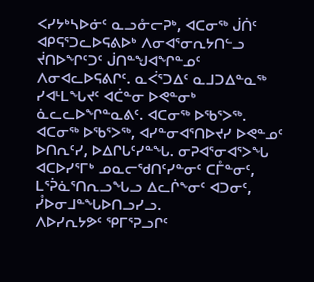ᐸᓯᔭᒃᓴᐅᓃᑦ ᓇᓗᓁᓕᕈᒃ, ᐊᑕᓂᖅ ᒎᑏᑦ ᐊᑭᕋᕐᑐᓚᐅᕋᕕᐅᒃ ᐱᓂᐊᕐᓂᕆᔭᑎᓪᓗ ᔫᑎᐅᖏᑦᑐᑦ ᒎᑎᓐᖑᐊᖏᓐᓄᑦ ᐱᓂᐊᓚᐅᕋᕕᒋᑦ. ᓇᐹᕐᑐᐃᑦ ᓇᒧᑐᐃᓐᓇᖅ ᓯᐊᒻᒪᖓᔪᑦ ᐊᑖᓐᓂ ᐅᕙᓐᓂᒃ ᓈᓚᓚᐅᖏᓐᓇᕕᑦ. ᐊᑕᓂᖅ ᐅᖃᕐᐳᖅ.
ᐊᑕᓂᖅ ᐅᖃᕐᐳᖅ, ᐊᓯᓐᓂᐊᕐᑎᐅᔪᓯ ᐅᕙᓐᓄᑦ ᐅᑎᕆᑦᓯ, ᐅᐃᒋᒐᑦᓯᓐᖓ. ᓂᕈᐊᕐᓂᐊᕐᐳᖓ ᐊᑕᐅᓯᕐᒥᒃ ᓄᓇᓕᖁᑎᑦᓯᓐᓂᑦ ᑕᒤᓐᓂᑦ, ᒪᕐᕉᓈᕐᑎᕆᓗᖓᓗ ᐃᓚᒌᖕᓂᑦ ᐊᑐᓂᑦ, ᓮᐅᓂᒧᓐᖓᐅᑎᓗᓯᓗ.
ᐱᐅᓯᕆᔭᕗᑦ ᕿᒥᕐᕈᓗᒋᑦ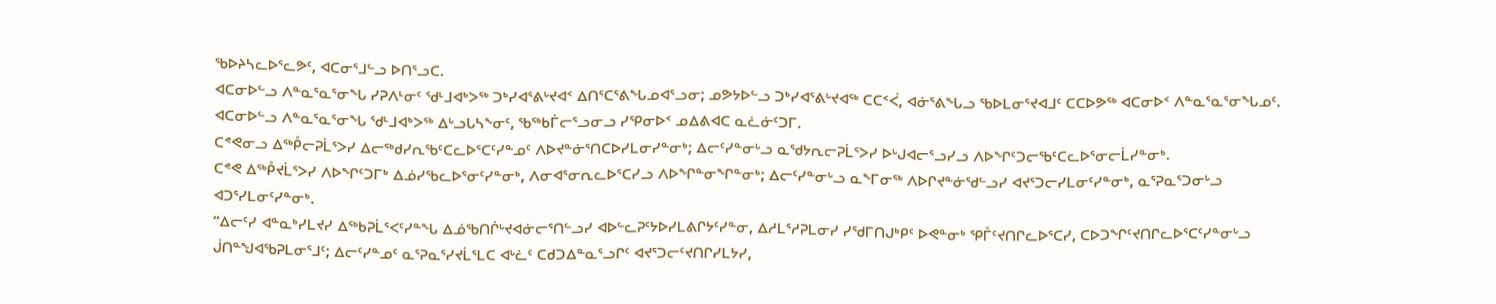ᖃᐅᔨᓴᓚᐅᕐᓚᕗᑦ, ᐊᑕᓂᕐᒧᓪᓗ ᐅᑎᕐᓗᑕ.
ᐊᑕᓂᐅᓪᓗ ᐱᓐᓇᕐᓇᕐᓂᖓ ᓯᕈᐱᒻᓂᑦ ᖁᒻᒧᐊᒃᐳᖅ ᑐᒃᓯᐊᕐᕕᒡᔪᐊᑉ ᐃᑎᕐᑕᕐᕕᖓᓄᐊᕐᓗᓂ; ᓄᕗᔭᐅᓪᓗ ᑐᒃᓯᐊᕐᕕᒡᔪᐊᖅ ᑕᑕᑉᐹ, ᐊᓃᕐᕕᖓᓗ ᖃᐅᒪᓂᕐᔪᐊᒧᑦ ᑕᑕᐅᕗᖅ ᐊᑕᓂᐅᑉ ᐱᓐᓇᕐᓇᕐᓂᖓᓄᑦ.
ᐊᑕᓂᐅᓪᓗ ᐱᓐᓇᕐᓇᕐᓂᖓ ᖁᒻᒧᐊᒃᐳᖅ ᐃᒡᓗᒐᓴᖕᓂᑦ, ᖃᖅᑲᒦᓕᕐᓗᓂᓗ ᓯᕿᓂᐅᑉ ᓄᐃᕕᐊᑕ ᓇᓛᓃᑦᑐᒥ.
ᑕᕝᕙᓂᓗ ᐃᖅᑬᓕᕈᒫᕐᐳᓯ ᐃᓕᖅᑯᓯᕆᖃᑦᑕᓚᐅᕐᑕᑦᓯᓐᓄᑦ ᐱᐅᔪᓐᓃᕐᑎᑕᐅᓯᒪᓂᓯᓐᓂᒃ; ᐃᓕᑦᓯᓐᓂᒡᓗ ᓇᖁᔭᕆᓕᕈᒫᕐᐳᓯ ᐅᒡᒍᐊᓕᕐᓗᓯᓗ ᐱᐅᖏᑦᑐᓕᖃᑦᑕᓚᐅᕐᓂᓕᒫᓯᓐᓂᒃ.
ᑕᕝᕙ ᐃᖅᑬᔪᒫᕐᐳᓯ ᐱᐅᖏᑦᑐᒥᒃ ᐃᓅᓯᖃᓚᐅᕐᓂᑦᓯᓐᓂᒃ, ᐱᓂᐊᕐᓂᕆᓚᐅᕐᑕᓯᓗ ᐱᐅᖏᓐᓂᖏᓐᓂᒃ; ᐃᓕᑦᓯᓐᓂᒡᓗ ᓇᖕᒥᓂᖅ ᐱᐅᒋᔪᓐᓃᖁᓪᓗᓯ ᐊᔪᕐᑐᓕᓯᒪᓂᑦᓯᓐᓂᒃ, ᓇᕐᕈᓇᕐᑐᓂᒡᓗ ᐊᑐᕐᓯᒪᓂᑦᓯᓐᓂᒃ.
“ᐃᓕᑦᓯ ᐊᓐᓇᒃᓯᒪᔪᓯ ᐃᖅᑲᕈᒫᕐᐸᑦᓯᓐᖓ ᐃᓅᖃᑎᒌᒡᔪᐊᓃᓕᕐᑎᓪᓗᓯ ᐊᐅᓪᓚᕈᑦᔭᐅᓯᒪᕕᒋᔭᑦᓯᓐᓂ, ᐃᓱᒪᕐᓱᕈᒪᓂᓯ ᓯᖁᒥᑎᒍᒃᑭᑦ ᐅᕙᓐᓂᒃ ᕿᒤᑦᔪᑎᒋᓚᐅᕐᑕᓯ, ᑕᐅᑐᖏᑦᔪᑎᒋᓚᐅᕐᑕᑦᓯᓐᓂᒡᓗ ᒎᑎᓐᖑᐊᖃᕈᒪᓂᕐᒧᑦ; ᐃᓕᑦᓯᓐᓄᑦ ᓇᕐᕈᓇᕐᓯᔪᒫᕐᒪᑕ ᐊᒡᓛᑦ ᑕᑯᑐᐃᓐᓇᕐᓗᒋᑦ ᐊᔪᕐᑐᓕᑦᔪᑎᒋᓯᒪᔭᓯ,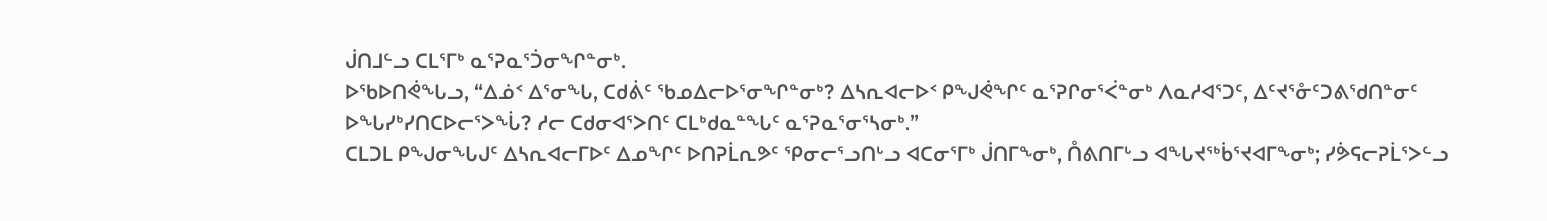ᒎᑎᒧᓪᓗ ᑕᒪᕐᒥᒃ ᓇᕐᕈᓇᕐᑑᓂᖏᓐᓂᒃ.
ᐅᖃᐅᑎᕚᖓᓗ, “ᐃᓅᑉ ᐃᕐᓂᖓ, ᑕᑯᕖᑦ ᖃᓄᐃᓕᐅᕐᓂᖏᓐᓂᒃ? ᐃᓴᕆᐊᓕᐅᑉ ᑭᖑᕚᖏᑦ ᓇᕐᕈᒋᓂᕐᐹᓐᓂᒃ ᐱᓇᓱᐊᕐᑐᑦ, ᐃᑦᔪᕐᓁᑦᑐᕕᖁᑎᓐᓂᑦ ᐅᖓᓯᒃᓯᑎᑕᐅᓕᕐᐳᖔ? ᓱᓕ ᑕᑯᓂᐊᕐᐳᑎᑦ ᑕᒪᒃᑯᓇᓐᖓᑦ ᓇᕐᕈᓇᕐᓂᕐᓴᓂᒃ.”
ᑕᒪᑐᒪ ᑭᖑᓂᖓᒍᑦ ᐃᓴᕆᐊᓕᒥᐅᑦ ᐃᓄᖏᑦ ᐅᑎᕈᒫᕆᕗᑦ ᕿᓂᓕᕐᓗᑎᒡᓗ ᐊᑕᓂᕐᒥᒃ ᒎᑎᒥᖕᓂᒃ, ᑍᕕᑎᒥᒡᓗ ᐊᖓᔪᖅᑳᕐᔪᐊᒥᖕᓂᒃ; ᓯᕘᕋᓕᕈᒫᕐᐳᓪᓗ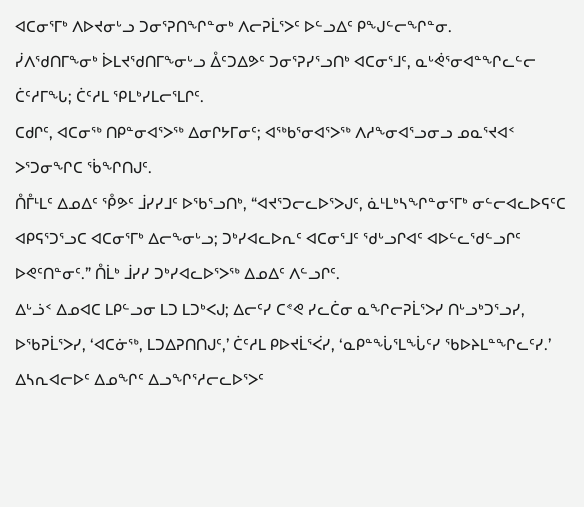ᐊᑕᓂᕐᒥᒃ ᐱᐅᔪᓂᒡᓗ ᑐᓂᕐᕈᑎᖏᓐᓂᒃ ᐱᓕᕈᒫᕐᐳᑦ ᐅᓪᓗᐃᑦ ᑭᖑᓪᓕᖏᓐᓂ.
ᓰᐱᖁᑎᒥᖕᓂᒃ ᐆᒪᔪᖁᑎᒥᖕᓂᒡᓗ ᐂᑦᑐᐃᕗᑦ ᑐᓂᕐᕈᓯᕐᓗᑎᒃ ᐊᑕᓂᕐᒧᑦ, ᓇᒡᕚᕐᓂᐊᓐᖏᓚᓪᓕ ᑖᑦᓱᒥᖓ; ᑖᑦᓱᒪ ᕿᒪᒃᓯᒪᓕᕐᒪᒋᑦ.
ᑕᑯᒋᑦ, ᐊᑕᓂᖅ ᑎᑭᓐᓂᐊᕐᐳᖅ ᐃᓂᒋᔭᒥᓂᑦ; ᐊᖅᑲᕐᓂᐊᕐᐳᖅ ᐱᓱᖕᓂᐊᕐᓗᓂᓗ ᓄᓇᕐᔪᐊᑉ ᐳᕐᑐᓂᖏᑕ ᖄᖏᑎᒍᑦ.
ᑍᒤᒻᒪᑦ ᐃᓄᐃᑦ ᕾᕗᑦ ᒨᓯᓯᒧᑦ ᐅᖃᕐᓗᑎᒃ, “ᐊᔪᕐᑐᓕᓚᐅᕐᐳᒍᑦ, ᓈᒻᒪᒃᓴᖏᓐᓂᕐᒥᒃ ᓂᓪᓕᐊᓚᐅᕋᑦᑕ ᐊᑭᕋᕐᑐᕐᓗᑕ ᐊᑕᓂᕐᒥᒃ ᐃᓕᖕᓂᒡᓗ; ᑐᒃᓯᐊᓚᐅᕆᑦ ᐊᑕᓂᕐᒧᑦ ᖁᒡᓗᒋᐊᑦ ᐊᐅᓪᓚᖁᓪᓗᒋᑦ ᐅᕙᑦᑎᓐᓂᑦ.” ᑍᒫᒃ ᒨᓯᓯ ᑐᒃᓯᐊᓚᐅᕐᐳᖅ ᐃᓄᐃᑦ ᐱᓪᓗᒋᑦ.
ᐃᒡᓘᑉ ᐃᓄᐊᑕ ᒪᑭᓪᓗᓂ ᒪᑐ ᒪᑐᒃᐸᒍ; ᐃᓕᑦᓯ ᑕᕝᕙ ᓯᓚᑖᓂ ᓇᖏᓕᕈᒫᕐᐳᓯ ᑎᒡᓗᒃᑐᕐᓗᓯ, ᐅᖃᕈᒫᕐᐳᓯ, ‘ᐊᑕᓃᖅ, ᒪᑐᐃᕈᑎᑎᒍᑦ,’ ᑖᑦᓱᒪ ᑭᐅᔪᒫᕐᐹᓯ, ‘ᓇᑭᓐᖔᕐᒪᖔᑦᓯ ᖃᐅᔨᒪᓐᖏᓚᑦᓯ.’
ᐃᓴᕆᐊᓕᐅᑦ ᐃᓄᖏᑦ ᐃᓗᖏᕐᓱᓕᓚᐅᕐᐳᑦ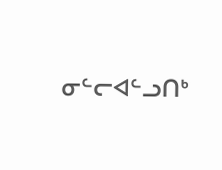ᓂᓪᓕᐊᓪᓗᑎᒃ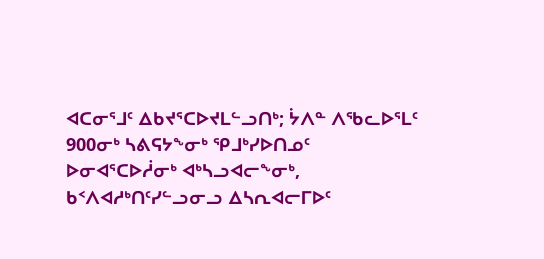ᐊᑕᓂᕐᒧᑦ ᐃᑲᔪᕐᑕᐅᔪᒪᓪᓗᑎᒃ; ᔮᐱᓐ ᐱᖃᓚᐅᕐᒪᑦ 900ᓂᒃ ᓴᕕᕋᔭᖕᓂᒃ ᕿᒧᒃᓯᐅᑎᓄᑦ ᐅᓂᐊᕐᑕᐅᓲᓂᒃ ᐊᒃᓴᓗᐊᓕᖕᓂᒃ, ᑲᑉᐱᐊᓱᒃᑎᑦᓯᓪᓗᓂᓗ ᐃᓴᕆᐊᓕᒥᐅᑦ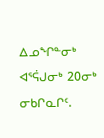ᐃᓄᖏᓐᓂᒃ ᐊᕐᕌᒍᓂᒃ 20ᓂᒃ ᓂᑲᒋᓇᒋᑦ.